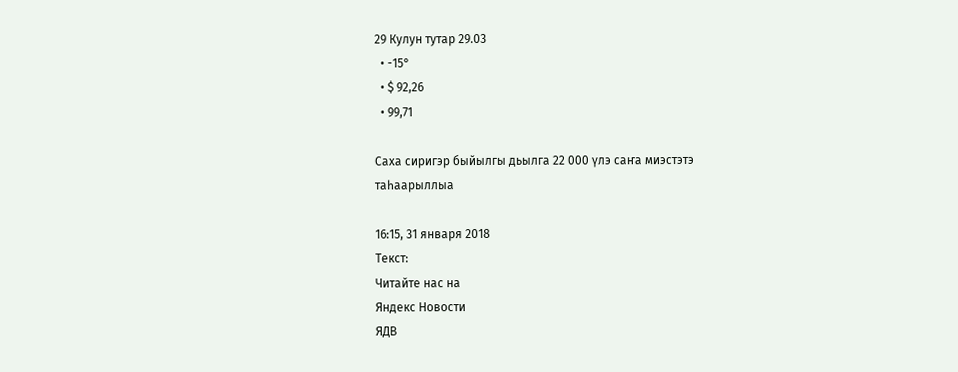29 Кулун тутар 29.03
  • -15°
  • $ 92,26
  • 99,71

Саха сиригэр быйылгы дьылга 22 000 үлэ саҥа миэстэтэ таһаарыллыа

16:15, 31 января 2018
Текст:
Читайте нас на
Яндекс Новости
ЯДВ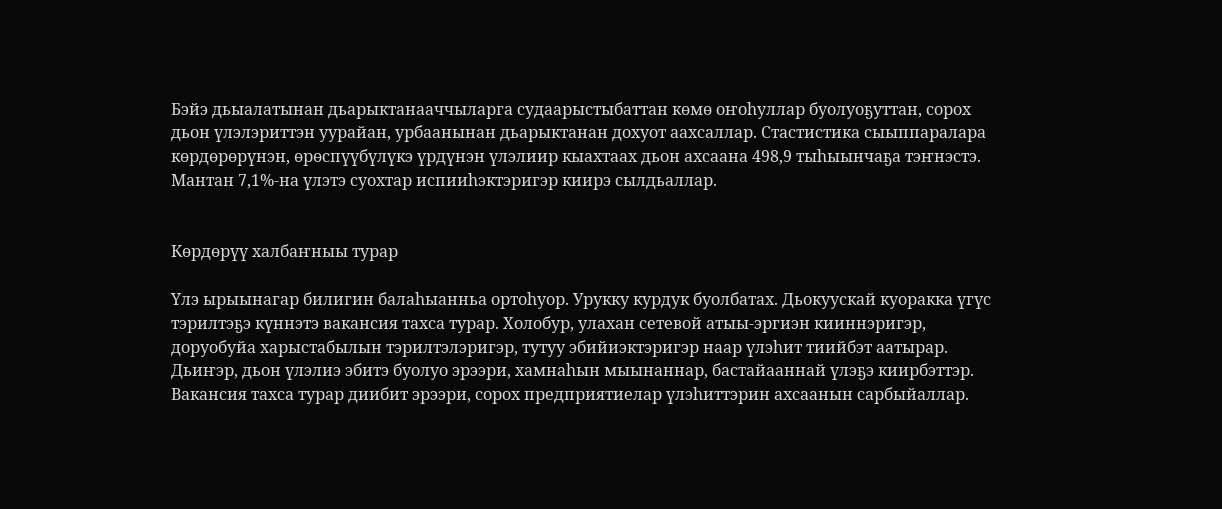Бэйэ дьыалатынан дьарыктанааччыларга судаарыстыбаттан көмө оҥоһуллар буолуоҕуттан, сорох дьон үлэлэриттэн уурайан, урбаанынан дьарыктанан дохуот аахсаллар. Стастистика сыыппаралара көрдөрөрүнэн, өрөспүүбүлүкэ үрдүнэн үлэлиир кыахтаах дьон ахсаана 498,9 тыһыынчаҕа тэҥнэстэ. Мантан 7,1%-на үлэтэ суохтар испииһэктэригэр киирэ сылдьаллар.


Көрдөрүү халбаҥныы турар

Үлэ ырыынагар билигин балаһыанньа ортоһуор. Урукку курдук буолбатах. Дьокуускай куоракка үгүс тэрилтэҕэ күннэтэ вакансия тахса турар. Холобур, улахан сетевой атыы-эргиэн кииннэригэр, доруобуйа харыстабылын тэрилтэлэригэр, тутуу эбийиэктэригэр наар үлэһит тиийбэт аатырар. Дьиҥэр, дьон үлэлиэ эбитэ буолуо эрээри, хамнаһын мыынаннар, бастайааннай үлэҕэ киирбэттэр. Вакансия тахса турар диибит эрээри, сорох предприятиелар үлэһиттэрин ахсаанын сарбыйаллар.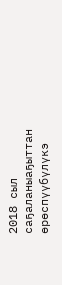2018 сыл саҕаланыаҕыттан өрөспүүбүлүкэ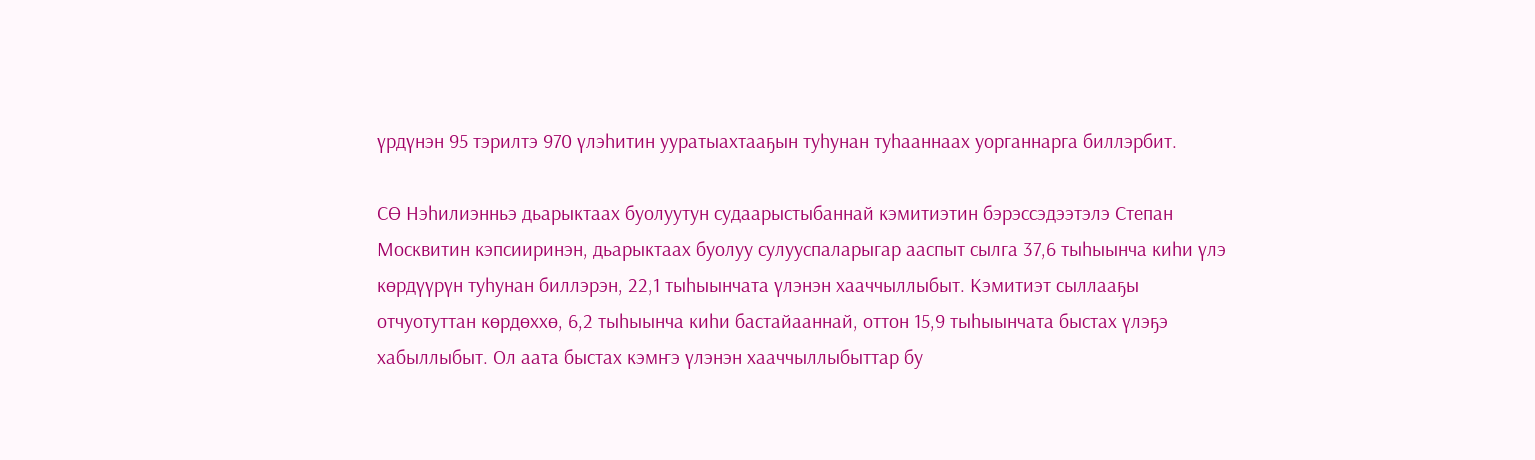үрдүнэн 95 тэрилтэ 970 үлэһитин ууратыахтааҕын туһунан туһааннаах уорганнарга биллэрбит.

СӨ Нэһилиэнньэ дьарыктаах буолуутун судаарыстыбаннай кэмитиэтин бэрэссэдээтэлэ Степан Москвитин кэпсииринэн, дьарыктаах буолуу сулууспаларыгар ааспыт сылга 37,6 тыһыынча киһи үлэ көрдүүрүн туһунан биллэрэн, 22,1 тыһыынчата үлэнэн хааччыллыбыт. Кэмитиэт сыллааҕы отчуотуттан көрдөххө, 6,2 тыһыынча киһи бастайааннай, оттон 15,9 тыһыынчата быстах үлэҕэ хабыллыбыт. Ол аата быстах кэмҥэ үлэнэн хааччыллыбыттар бу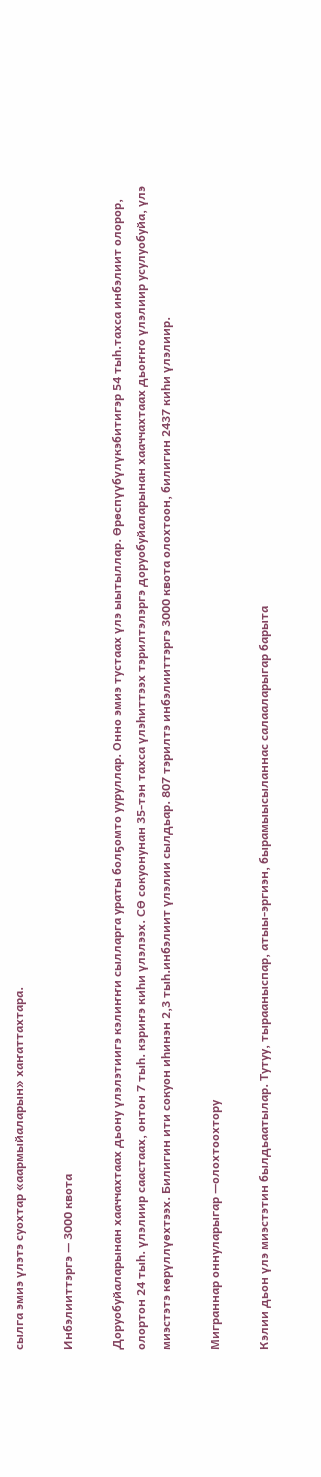сылга эмиэ үлэтэ суохтар «аармыйаларын» хаҥаттахтара.

Инбэлииттэргэ — 3000 квота

Доруобуйаларынан хааччахтаах дьону үлэлэтиигэ кэлиҥҥи сылларга ураты болҕомто ууруллар. Онно эмиэ тустаах үлэ ыытыллар. Өрөспүүбүлүкэбитигэр 54 тыһ.тахса инбэлиит олорор, олортон 24 тыһ. үлэлиир саастаах, онтон 7 тыһ. кэриҥэ киһи үлэлээх. СӨ сокуонунан 35-тэн тахса үлэһиттээх тэрилтэлэргэ доруобуйаларынан хааччахтаах дьоҥҥо үлэлиир усулуобуйа, үлэ миэстэтэ көрүллүөхтээх. Билигин ити сокуон иһинэн 2,3 тыһ.инбэлиит үлэлии сылдьар. 807 тэрилтэ инбэлииттэргэ 3000 квота олохтоон, билигин 2437 киһи үлэлиир.

Миграннар оннуларыгар —олохтоохтору

Кэлии дьон үлэ миэстэтин былдьаатылар. Тутуу, тырааныспар, атыы-эргиэн, бырамыысыланнас салааларыгар барыта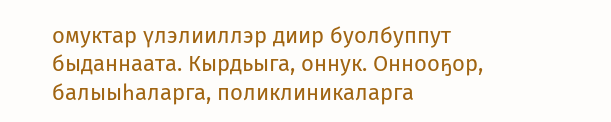омуктар үлэлииллэр диир буолбуппут быданнаата. Кырдьыга, оннук. Оннооҕор, балыыһаларга, поликлиникаларга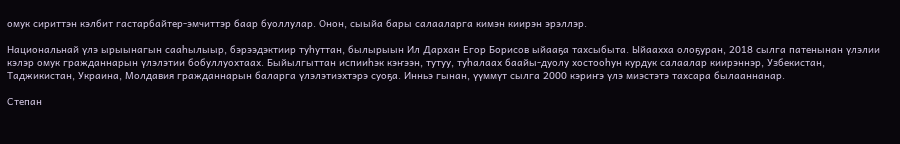омук сириттэн кэлбит гастарбайтер-эмчиттэр баар буоллулар. Онон, сыыйа бары салааларга кимэн киирэн эрэллэр.

Национальнай үлэ ырыынагын сааһылыыр, бэрээдэктиир туһуттан, былырыын Ил Дархан Егор Борисов ыйааҕа тахсыбыта. Ыйаахха олоҕуран, 2018 сылга патенынан үлэлии кэлэр омук гражданнарын үлэлэтии бобуллуохтаах. Быйылгыттан испииһэк кэҥээн, тутуу, туһалаах баайы-дуолу хостооһун курдук салаалар киирэннэр, Узбекистан, Таджикистан, Украина, Молдавия гражданнарын баларга үлэлэтиэхтэрэ суоҕа. Инньэ гынан, үүммүт сылга 2000 кэриҥэ үлэ миэстэтэ тахсара былааннанар.

Степан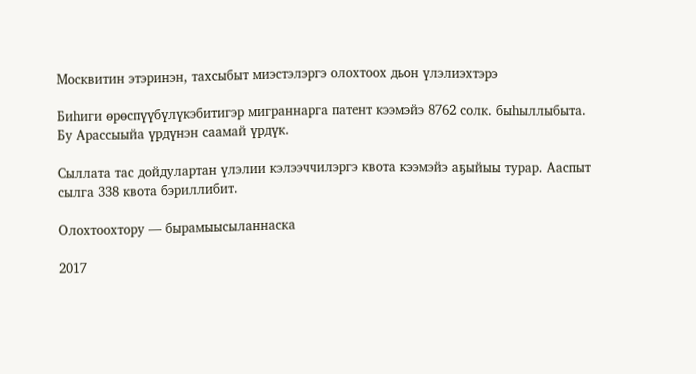Москвитин этэринэн, тахсыбыт миэстэлэргэ олохтоох дьон үлэлиэхтэрэ

Биһиги өрөспүүбүлүкэбитигэр миграннарга патент кээмэйэ 8762 солк. быһыллыбыта. Бу Арассыыйа үрдүнэн саамай үрдүк.

Сыллата тас дойдулартан үлэлии кэлээччилэргэ квота кээмэйэ аҕыйыы турар. Ааспыт сылга 338 квота бэриллибит.

Олохтоохтору — бырамыысыланнаска

2017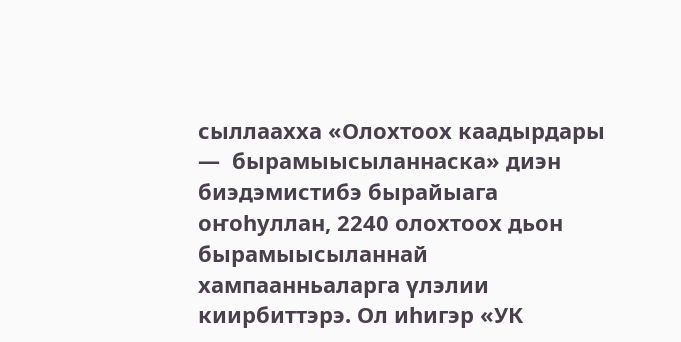сыллаахха «Олохтоох каадырдары —  бырамыысыланнаска» диэн биэдэмистибэ бырайыага оҥоһуллан, 2240 олохтоох дьон бырамыысыланнай хампаанньаларга үлэлии киирбиттэрэ. Ол иһигэр «УК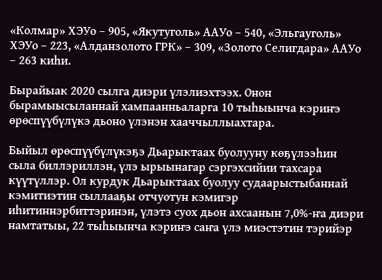«Колмар» ХЭУо – 905, «Якутуголь» ААУо – 540, «Эльгауголь» ХЭУо – 223, «Алданзолото ГРК» – 309, «Золото Селигдара» ААУо – 263 киһи.

Бырайыак 2020 сылга диэри үлэлиэхтээх. Онон бырамыысыланнай хампаанньаларга 10 тыһыынча кэриҥэ өрөспүүбүлүкэ дьоно үлэнэн хааччыллыахтара.

Быйыл өрөспүүбүлүкэҕэ Дьарыктаах буолууну көҕүлээһин сыла биллэриллэн, үлэ ырыынагар сэргэхсийии тахсара күүтүллэр. Ол курдук Дьарыктаах буолуу судаарыстыбаннай кэмитиэтин сыллааҕы отчуотун кэмигэр иһитиннэрбиттэринэн, үлэтэ суох дьон ахсаанын 7,0%-ҥа диэри намтатыы, 22 тыһыынча кэриҥэ саҥа үлэ миэстэтин тэрийэр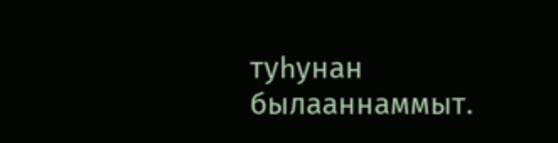туһунан былааннаммыт.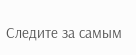Следите за самым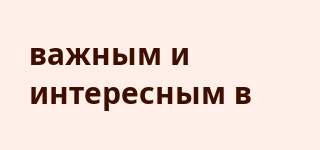важным и интересным в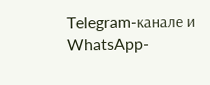Telegram-канале и WhatsApp-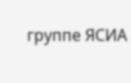группе ЯСИА